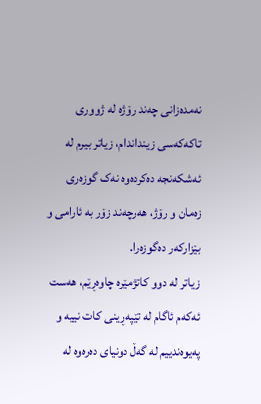نەمدەزانی چەند رۆژە لە ژووری تاکەکەسی زینداندام، زیاتر بیرم لە ئەشکەنجە دەکردەوە نەک گوزەری زەمان و رۆژ، هەرچەند زۆر بە ئارامی و بێزارکەر دەگوزەرا.
زیاتر لە دوو کاتژمێرە چاوەڕێم، هەست ئەکەم ئاگام لە تێپەڕینی کات نییە و پەیوەندییم لە گەڵ دونیای دەرەوە لە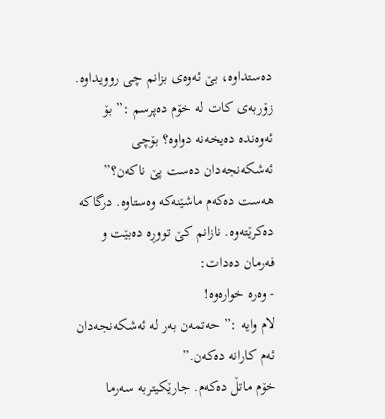دەستداوە، بێ ئەوەی بزانم چی روویداوە. زۆربەی کات لە خۆم دەپرسم :” بۆ ئەوەندە دەیخەنە دواوە؟ بۆچی ئەشکەنجەدان دەست پێ ناکەن؟”
هەست دەکەم ماشێنەکە وەستاوە. درگاکە دەکرێتەوە. نازانم کێ تووڕە دەبێت و فەرمان دەدات:
- وەرە خوارەوە!
لام وایە :” حەتمەن بەر لە ئەشکەنجەدان ئەم کارانە دەکەن.”
خۆم ماتڵ دەکەم. جارێکیتربە سەرما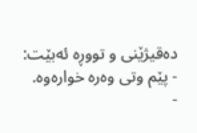دەقیژێنی و تووڕە ئەبێت:
- پێم وتی وەرە خوارەوە.
-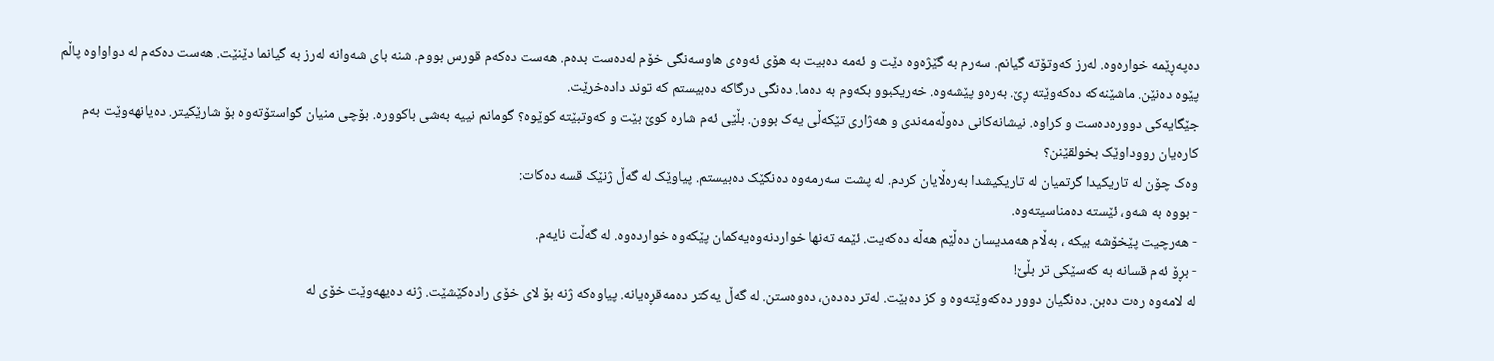دەپەڕێمە خوارەوە. لەرز کەوتۆتە گیانم. سەرم بە گێژەوە دێت و ئەمە دەبیت بە هۆی ئەوەی هاوسەنگی خۆم لەدەست بدەم. هەست دەکەم قورس بووم. شنە بای شەوانە لەرز بە گیانما دێنێت. هەست دەکەم لە دواواوە پاڵم پێوە دەنێن. ماشێنەکە دەکەوێتە ڕێ. بەرەو پێشەوە. خەریکبوو بکەوم بە دەما. دەنگی درگاکە دەبیستم کە توند دادەخرێت.
جێگایەکی دوورەدەست و کراوە. نیشانەکانی دەوڵەمەندی و هەژاری تێکەڵی یەک بوون. بڵێی ئەم شارە کوێ بێت و کەوتبێتە کوێوە؟ گومانم نییە بەشی باکوورە. بۆچی منیان گواستۆتەوە بۆ شارێکیتر. دەیانهەوێت بەم کارەیان رووداوێک بخولقێنن؟
وەک چۆن لە تاریکیدا گرتمیان لە تاریکیشدا بەرەڵایان کردم. لە پشت سەرمەوە دەنگێک دەبیستم. پیاوێک لە گەڵ ژنێک قسە دەکات:
- بووە بە شەو، ئێستە دەمناسیتەوە.
- هەرچیت پێخۆشە بیکە ، بەڵام هەمدیسان دەڵێم هەڵە دەکەیت. ئێمە تەنها خواردنەوەیەکمان پێکەوە خواردەوە. لە گەڵت نایەم.
- بڕۆ ئەم قسانە بە کەسێکی تر بڵێ!
لە لامەوە رەت دەبن. دەنگیان دوور دەکەوێتەوە و کز دەبێت. لەتر دەدەن، دەوەستن. لە گەڵ یەکتر دەمەقڕەیانە. پیاوەکە ژنە بۆ لای خۆی رادەکێشێت. ژنە دەیهەوێت خۆی لە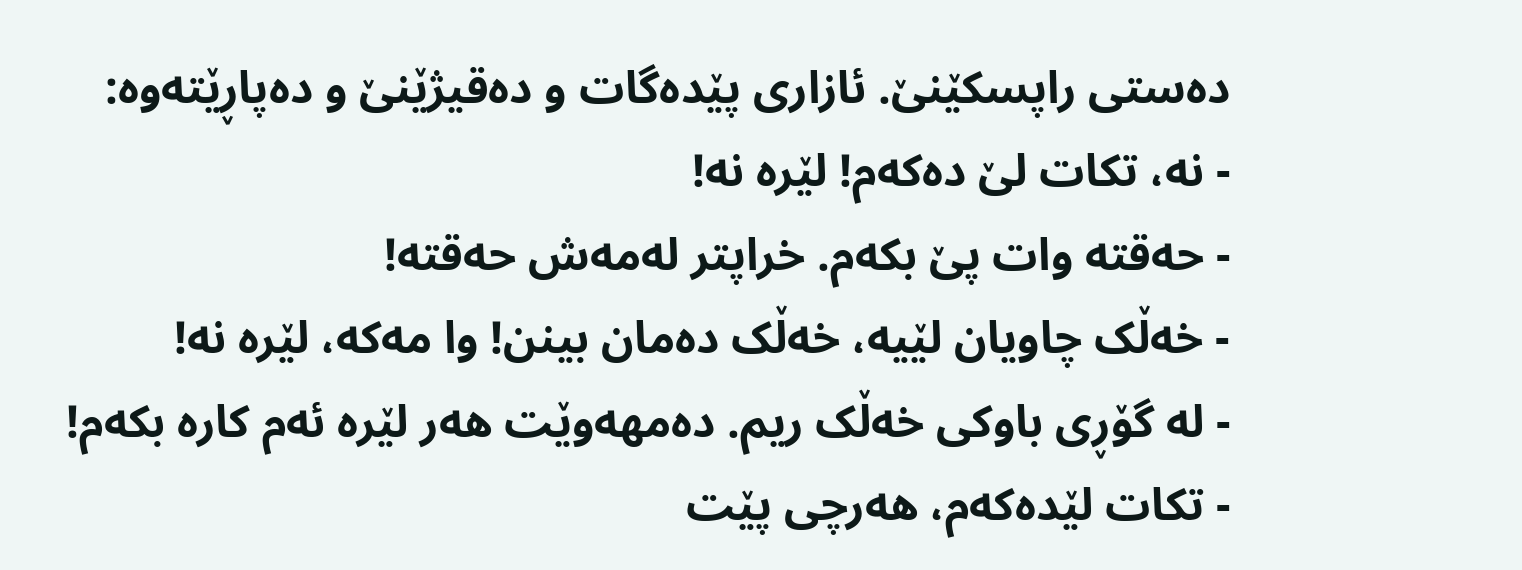دەستی راپسکێنێ. ئازاری پێدەگات و دەقیژێنێ و دەپاڕێتەوە:
- نە، تکات لێ دەکەم! لێرە نە!
- حەقتە وات پێ بکەم. خراپتر لەمەش حەقتە!
- خەڵک چاویان لێیە، خەڵک دەمان بینن! وا مەکە، لێرە نە!
- لە گۆڕی باوکی خەڵک ریم. دەمهەوێت هەر لێرە ئەم کارە بکەم!
- تکات لێدەکەم، هەرچی پێت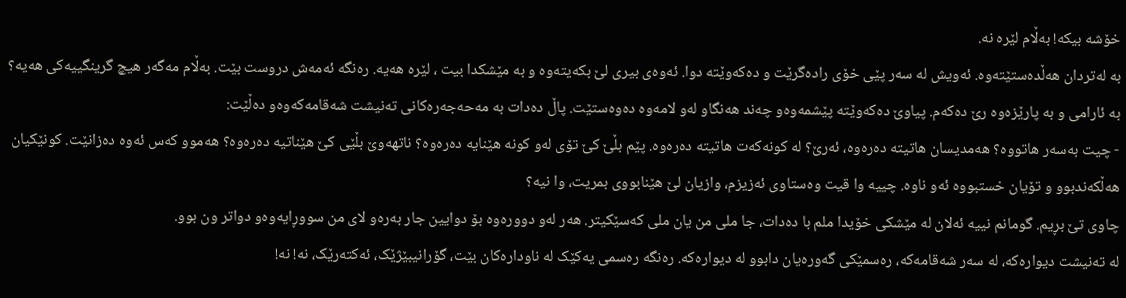خۆشە بیکە! بەڵام لێرە نە.
بە لەتردان هەڵدەستێتەوە. ئەویش لە سەر پێی خۆی رادەگرێت و دەکەوێتە دوا. ئەوەی بیری لێ بکەیتەوە و بە مێشکدا بیت ، لێرە هەیە. رەنگە ئەمەش دروست بێت. بەڵام مەگەر هیچ گرینگییەکی هەیە؟
بە ئارامی و بە پارێزەوە رێ دەکەم. پیاوێ دەکەوێتە پێشمەوەو چەند هەنگاو لەو لامەوە دەوەستێت. پاڵ دەدات بە مەحەجەرەکانی تەنیشت شەقامەکەوەو دەڵێت:
- چیت بەسەر هاتووە؟ هەمدیسان هاتیتە دەرەوە، ئەرێ؟ لە کونەکەت هاتیتە دەرەوە. پێم بڵێ کێ تۆی لەو کونە هێنایە دەرەوە؟ ناتهەوێ بڵێی کێ هێناتیە دەرەوە؟ هەموو کەس ئەوە دەزانێت. کونێکیان هەڵکەندبوو و تۆیان خستبووە ئەو ناوە. چییە وا قیت وەستاوی ئەزیزم، وازیان لێ هێنابووی بمریت، وا نیە؟
چاوی تێ بڕیم. گومانم نییە ئەلان لە مێشکی خۆیدا ملم با دەدات، جا ملی من یان ملی کەسێکیتر. هەر لەو دوورەوە بۆ دوایین جار بەرەو لای من سووڕایەوەو دواتر ون بوو.
لە تەنیشت دیوارەکە، لە سەر شەقامەکە، رەسمێکی گەورەیان دابوو لە دیوارەکە. رەنگە رەسمی یەکێک لە ناودارەکان بێت، گۆرانیبێژێک، ئەکتەرێک، نە! نە!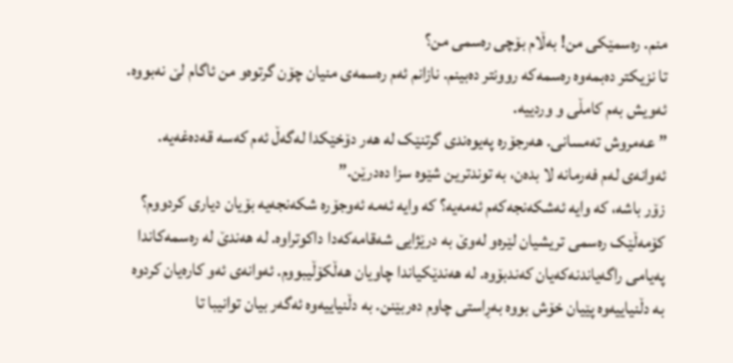منم. رەسمێکی من! بەڵام بۆچی رەسمی من؟
تا نزیکتر دەبمەوە رەسمەکە روونتر دەبینم. نازانم ئەم رەسمەی منیان چۆن گرتوەو من ئاگام لێ نەبووە. ئەویش بەم کامڵی و وردییە.
” عەمروش تەمسانی. هەرجۆرە پەیوەندی گرتنێک لە هەر دۆخێکدا لەگەڵ ئەم کەسە قەدەغەیە. ئەوانەی لەم فەرمانە لا بدەن، بە توندترین شێوە سزا دەدرێن.”
زۆر باشە، کە وایە ئەشکەنجەکەم ئەمەیە؟ کە وایە ئەمە ئەوجۆرە شکەنجەیە بۆیان دیاری کردووم؟ کۆمەڵێک رەسمی تریشیان لێرەو لەوێ بە درێژایی شەقامەکەدا داکوتراوە. لە هەندێ لە رەسمەکاندا پەیامی راگەیاندنەکەیان کەندبۆوە. لە هەندێکیاندا چاویان هەڵکۆڵیبووم. ئەوانەی ئەو کارەیان کردوە بە دڵنیاییەوە پێیان خۆش بووە بەڕاستی چاوم دەربێنن. بە دڵنیاییەوە ئەگەر بیان توانیبا تا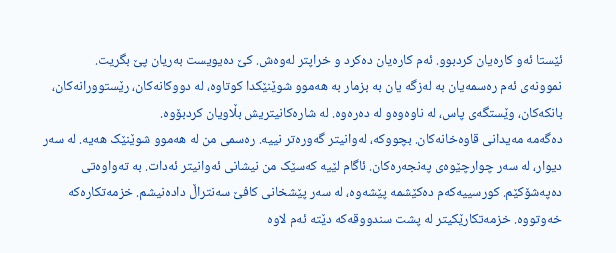ئێستا ئەو کارەیان کردبوو. ئەم کارەیان دەکرد و خراپتر لەوەش. کێ دەیویست بەریان پێ بگریت.
نموونەی ئەم رەسمەیان بە لەزگە یان بە بزمار بە هەموو شوێنێکدا کوتاوە، لە دووکانەکان، رێستوورانەکان، بانکەکان، وێستگەی پاس، لە ناوەوەو لە دەرەوە. لە شارەکانیتریش بڵاویان کردبۆوە.
دەگەمە مەیدانی قاوەخانەکان. بچووکە، لەوانیتر گەورەتر نییە. رەسمی من لە هەموو شوێنێک هەیە. لە سەر دیوار، لە سەر چوارچێوەی پەنجەرەکان. ئاگام لێیە کەسێک من نیشانی ئەوانیتر ئەدات. بە تەواوەتی دەپەشۆکێم. کورسییەکەم دەکێشمە پێشەوە، لە سەر پێشخانی کافێ سەنتراڵ دادەنیشم. خزمەتکارەکە خەوتووە. خزمەتکارێکیتر لە پشت سندووقەکە دێتە ئەم لاوە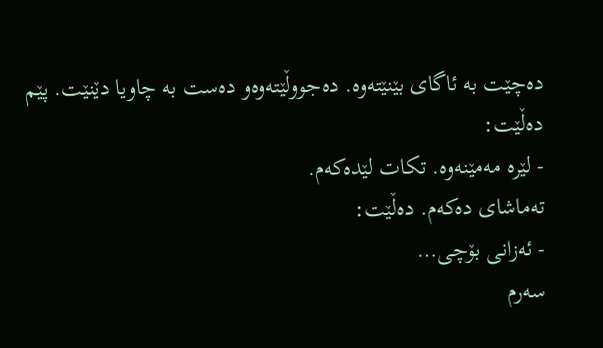دەچێت بە ئاگای بێنێتەوە. دەجووڵێتەوەو دەست بە چاویا دێنێت. پێم دەڵێت:
- لێرە مەمێنەوە. تکات لێدەکەم.
تەماشای دەکەم. دەڵێت:
- ئەزانی بۆچی…
سەرم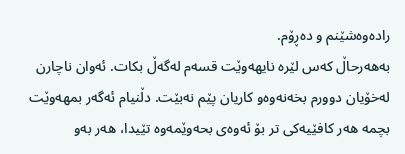رادەوەشێنم و دەڕۆم.
بەهەرحاڵ کەس لێرە نایهەوێت قسەم لەگەڵ بکات. ئەوان ناچارن لەخۆیان دوورم بخەنەوەو کاریان پێم نەبێت. دڵنیام ئەگەر بمهەوێت بچمە هەر کافێیەکی تر بۆ ئەوەی بحەوێمەوە تێیدا، هەر بەو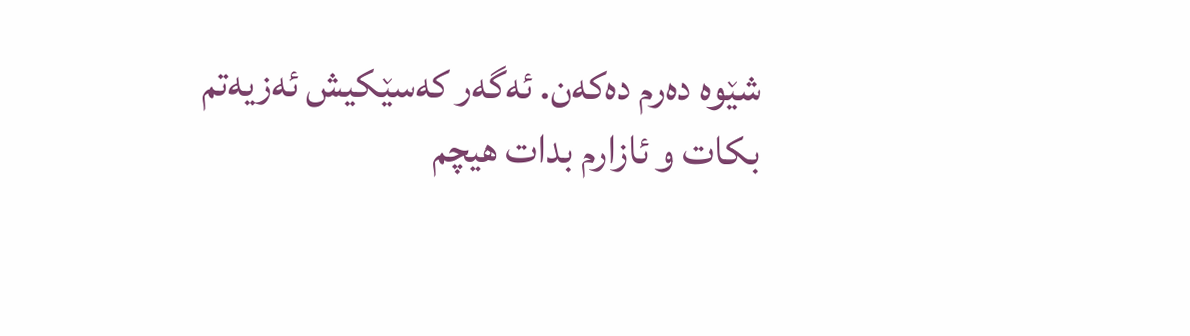شێوە دەرم دەکەن. ئەگەر کەسێکیش ئەزیەتم بکات و ئازارم بدات هیچم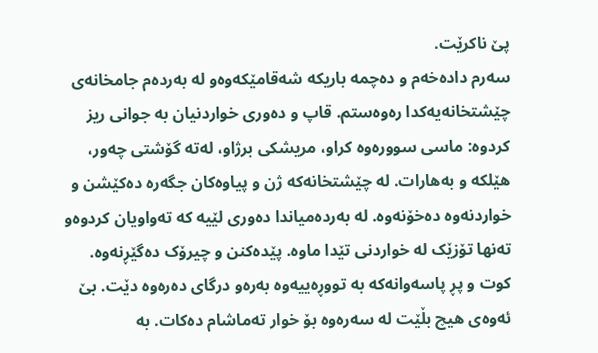پێ ناکرێت.
سەرم دادەخەم و دەچمە باریکە شەقامێکەوەو لە بەردەم جامخانەی چێشتخانەیەکدا رەوەستم. قاپ و دەوری خواردنیان بە جوانی ریز کردوە: ماسی سوورەوە کراو، مریشکی برژاو، لەتە گۆشتی چەور، هێلکە و بەهارات. لە چێشتخانەکە ژن و پیاوەکان جگەرە دەکێشن و خواردنەوە دەخۆنەوە. لە بەردەمیاندا دەوری لێیە کە تەواویان کردوەو تەنها تۆزێک لە خواردنی تێدا ماوە. پێدەکنن و چیرۆک دەگێڕنەوە.
کوت و پڕ پاسەوانەکە بە تووڕەییەوە بەرەو درگای دەرەوە دێت. بێ ئەوەی هیچ بڵێت لە سەرەوە بۆ خوار تەماشام دەکات. بە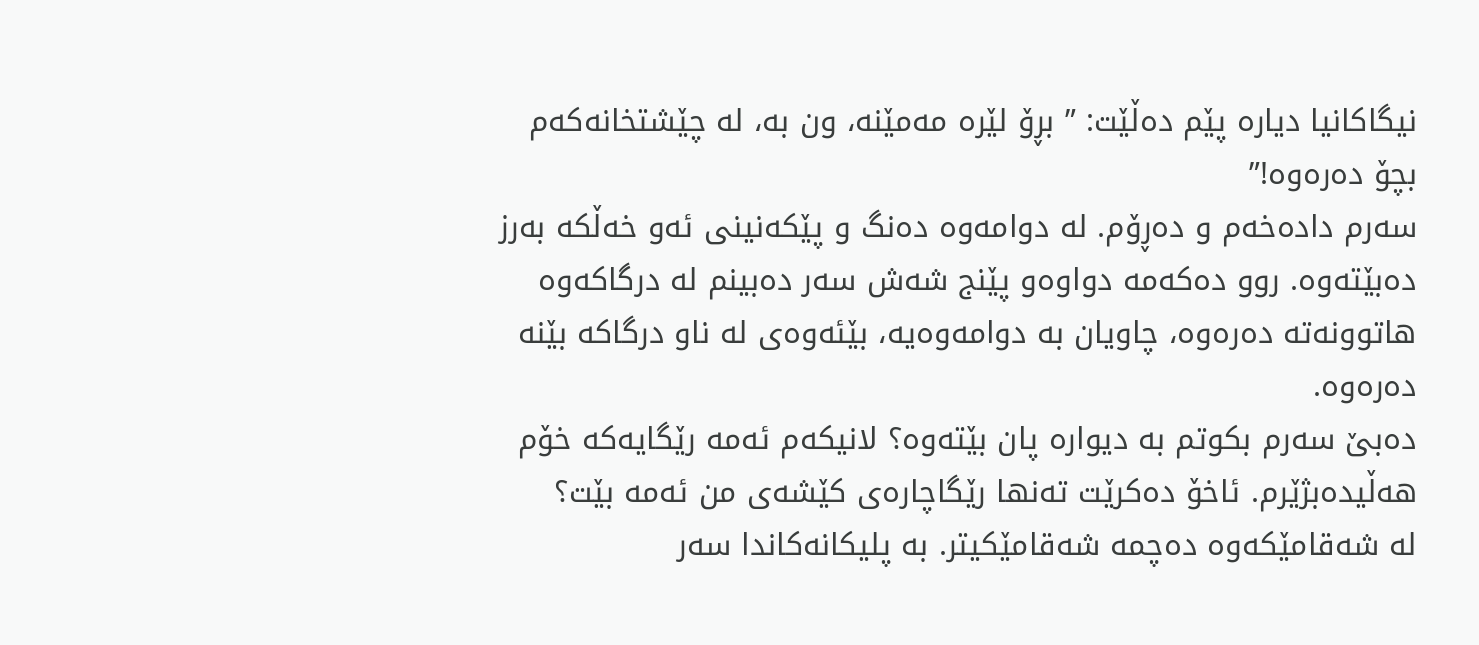نیگاکانیا دیارە پێم دەڵێت: ” بڕۆ لێرە مەمێنە، ون بە، لە چێشتخانەکەم بچۆ دەرەوە!”
سەرم دادەخەم و دەڕۆم. لە دوامەوە دەنگ و پێکەنینی ئەو خەڵکە بەرز دەبێتەوە. روو دەکەمە دواوەو پێنج شەش سەر دەبینم لە درگاکەوە هاتوونەتە دەرەوە، چاویان بە دوامەوەیە، بێئەوەی لە ناو درگاکە بێنە دەرەوە.
دەبێ سەرم بکوتم بە دیوارە پان بێتەوە؟ لانیکەم ئەمە رێگایەکە خۆم هەڵیدەبژێرم. ئاخۆ دەکرێت تەنها رێگاچارەی کێشەی من ئەمە بێت؟
لە شەقامێکەوە دەچمە شەقامێکیتر. بە پلیکانەکاندا سەر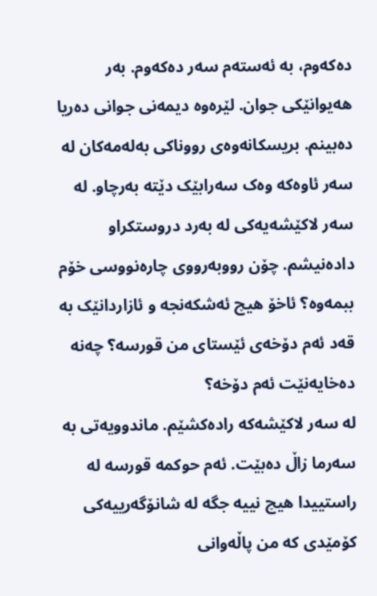دەکەوم، بە ئەستەم سەر دەکەوم. بەر هەیوانێکی جوان. لێرەوە دیمەنی جوانی دەریا دەبینم. بریسکانەوەی رووناکی بەلەمەکان لە سەر ئاوەکە وەک سەرابێک دێتە بەرچاو. لە سەر لاکێشەیەکی لە بەرد دروستکراو دادەنیشم. چۆن رووبەرووی چارەنووسی خۆم ببمەوە؟ ئاخۆ هیچ ئەشکەنجە و ئازاردانێک بە قەد ئەم دۆخەی ئێستای من قورسە؟ چەنە دەخایەنێت ئەم دۆخە؟
لە سەر لاکێشەکە رادەکشێم. ماندوویەتی بە سەرما زاڵ دەبێت. ئەم حوکمە قورسە لە راستییدا هیچ نییە جگە لە شانۆگەرییەکی کۆمێدی کە من پاڵەوانی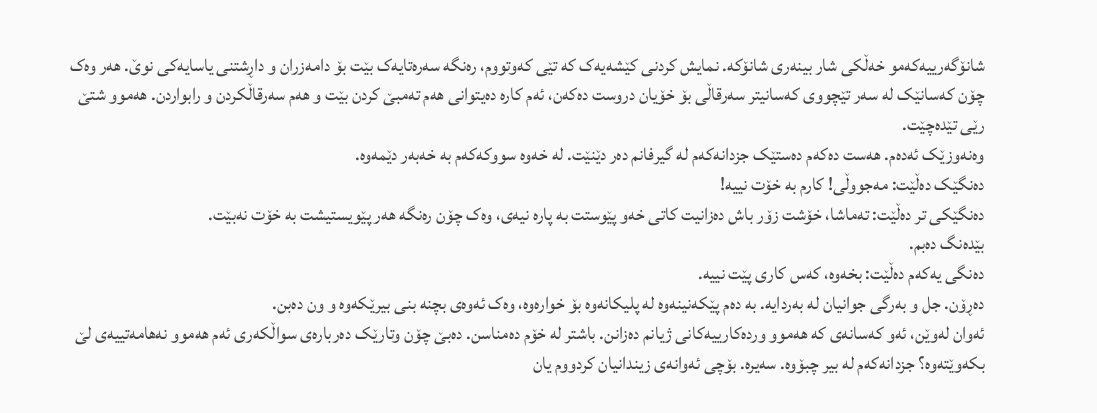شانۆگەرییەکەمو خەڵکی شار بینەری شانۆکە. نمایش کردنی کێشەیەک کە تێی کەوتووم، رەنگە سەرەتایەک بێت بۆ دامەزران و داڕشتنی یاسایەکی نوێ. هەر وەک چۆن کەسانێک لە سەر تێچووی کەسانیتر سەرقاڵی بۆ خۆیان دروست دەکەن، ئەم کارە دەیتوانی هەم تەمبێ کردن بێت و هەم سەرقاڵکردن و رابواردن. هەموو شتێ رێی تێدەچێت.
وەنەوزێک ئەدەم. هەست دەکەم دەستێک جزدانەکەم لە گیرفانم دەر دێنێت. لە خەوە سووکەکەم بە خەبەر دێمەوە.
دەنگێک دەڵێت: مەجووڵی! کارم بە خۆت نییە!
دەنگێکی تر دەڵێت: تەماشا، خۆشت زۆر باش دەزانیت کاتی خەو پێوستت بە پارە نیەی، وەک چۆن رەنگە هەر پێویستیشت بە خۆت نەبێت.
بێدەنگ دەبم.
دەنگی یەکەم دەڵێت: بخەوە، کەس کاری پێت نییە.
دەڕۆن. جل و بەرگی جوانیان لە بەردایە. بە دەم پێکەنینەوە لە پلیکانەوە بۆ خوارەوە، وەک ئەوەی بچنە بنی بیرێکەوە و ون دەبن.
ئەوان لەوێن، ئەو کەسانەی کە هەموو وردەکارییەکانی ژیانم دەزانن. باشتر لە خۆم دەمناسن. دەبێ چۆن وتارێک دەربارەی سواڵکەری ئەم هەموو نەهامەتییەی لێ بکەوێتەوە؟ جزدانەکەم لە بیر چبۆوە. سەیرە. بۆچی ئەوانەی زیندانیان کردووم یان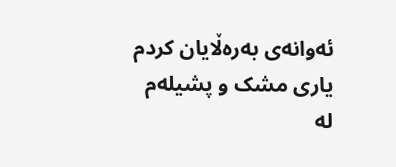ئەوانەی بەرەڵایان کردم یاری مشک و پشیلەم لە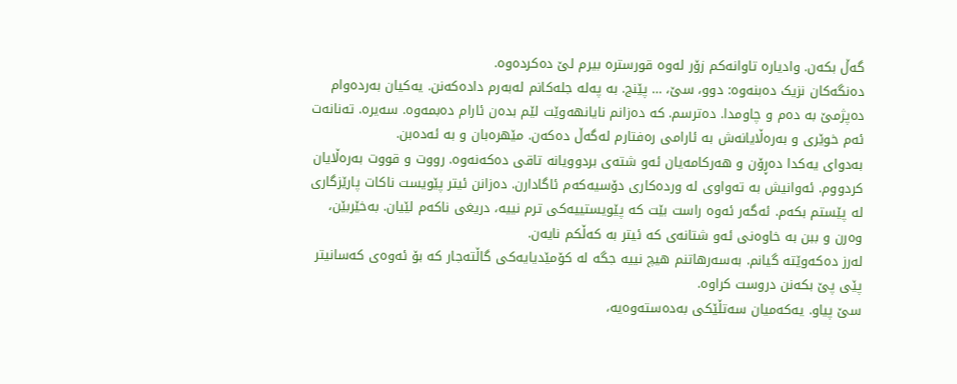گەڵ بکەن. وادیارە تاوانەکم زۆر لەوە قورسترە بیرم لێ دەکردەوە.
دەنگەکان نزیک دەبنەوە: دوو، سێ، … پێنج. بە پەلە جلەکانم لەبەرم دادەکەنن. یەکیان بەردەوام دەپژمێ بە دەم و چاومدا. دەترسم. کە دەزانم نایانهەوێت لێم بدەن ئارام دەبمەوە. سەیرە. تەنانەت ئەم خوێری و بەرەڵایانەش بە ئارامی رەفتارم لەگەڵ دەکەن. مێهرەبان و بە ئەدەبن.
بەدوای یەکدا دەڕۆن و هەرکامەیان ئەو شتەی بردوویانە تاقی دەکەنەوە. رووت و قووت بەرەڵایان کردووم. ئەوانیش بە تەواوی لە وردەکاری دۆسیەکەم ئاگادارن. دەزانن ئیتر پێویست ناکات پارێزگاری لە پێستم بکەم. ئەگەر ئەوە راست بێت کە پێویستییەکی ترم نییە، دریغی ناکەم لێیان. بەخێربێن، وەرن و ببن بە خاوەنی ئەو شتانەی کە ئیتر بە کەڵکم نایەن.
لەرز دەکەوێتە گیانم. بەسەرهاتنم هیچ نییە جگە لە کۆمێدیایەکی گاڵتەجار کە بۆ ئەوەی کەسانیتر پێی پێ بکەنن دروست کراوە.
سێ پیاو. یەکەمیان سەتڵێکی بەدەستەوەیە،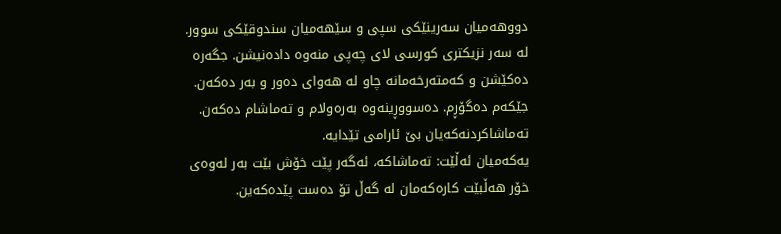دووهەمیان سەرینێکی سپی و سێهەمیان سندوقێکی سوور. لە سەر نزیکتری کورسی لای چەپی منەوە دادەنیشن. جگەرە دەکێشن و کەمتەرخەمانە چاو لە هەوای دەور و بەر دەکەن. جێکەم دەگۆڕم. دەسووڕینەوە بەرەولام و تەماشام دەکەن. تەماشاکردنەکەیان بێ ئارامی تێدایە.
یەکەمیان ئەڵێت: تەماشاکە، ئەگەر پێت خۆش بێت بەر لەوەی خۆر هەڵبێت کارەکەمان لە گەڵ تۆ دەست پێدەکەین.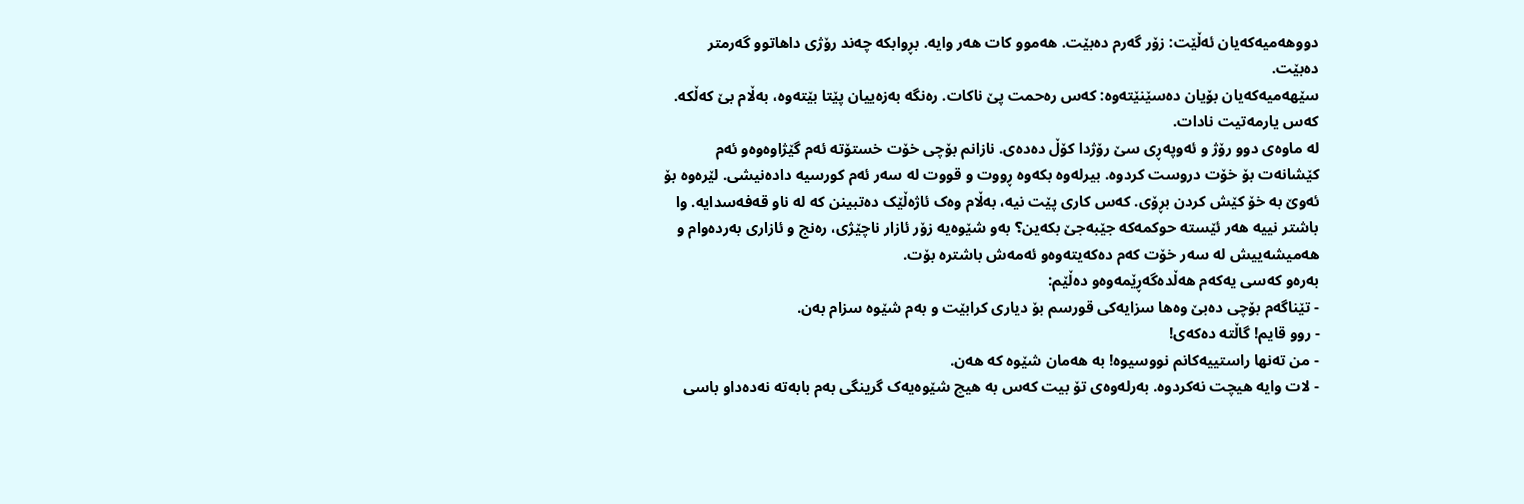دووهەمیەکەیان ئەڵێت: زۆر گەرم دەبێت. هەموو کات هەر وایە. بڕوابکە چەند رۆژی داهاتوو گەرمتر دەبێت.
سێهەمیەکەیان بۆیان دەسێنێتەوە: کەس رەحمت پێ ناکات. رەنگە بەزەییان پێتا بێتەوە، بەڵام بێ کەڵکە. کەس یارمەتیت نادات.
لە ماوەی دوو رۆژ و ئەوپەڕی سێ رۆژدا کۆڵ دەدەی. نازانم بۆچی خۆت خستۆتە ئەم گێژاوەوەو ئەم کێشانەت بۆ خۆت دروست کردوە. بیرلەوە بکەوە ڕووت و قووت لە سەر ئەم کورسیە دادەنیشی. لێرەوە بۆ ئەوێ بە خۆ کێش کردن بڕۆی. کەس کاری پێت نیە، بەڵام وەک ئاژەڵێک دەتبینن کە لە ناو قەفەسدایە. وا باشتر نییە هەر ئێستە حوکمەکە جێبەجێ بکەین؟ بەو شێوەیە زۆر ئازار ناچێژی، رەنج و ئازاری بەردەوام و هەمیشەییش لە سەر خۆت کەم دەکەیتەوەو ئەمەش باشترە بۆت.
بەرەو کەسی یەکەم هەڵدەگەڕێمەوەو دەڵێم:
- تێناگەم بۆچی دەبێ وەها سزایەکی قورسم بۆ دیاری کرابێت و بەم شێوە سزام بەن.
- روو قایم! گاڵتە دەکەی!
- من تەنها راستییەکانم نووسیوە! بە هەمان شێوە کە هەن.
- لات وایە هیچت نەکردوە. بەرلەوەی تۆ بیت کەس بە هیچ شێوەیەک گرینگی بەم بابەتە نەدەداو باسی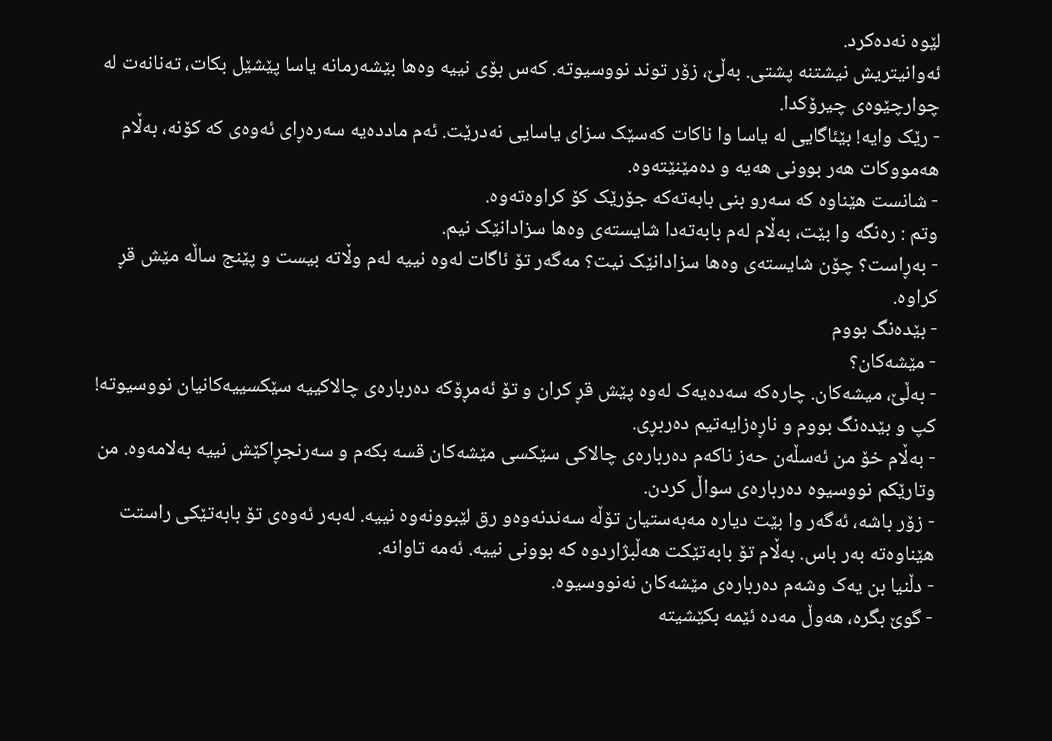لێوە نەدەکرد.
ئەوانیتریش نیشتنە پشتی. بەڵێ، زۆر توند نووسیوتە. کەس بۆی نییە وەها بێشەرمانە یاسا پێشێل بکات، تەنانەت لە چوارچێوەی چیرۆکدا.
- رێک وایە! بێئاگایی لە یاسا وا ناکات کەسێک سزای یاسایی نەدرێت. ئەم ماددەیە سەرەڕای ئەوەی کە کۆنە، بەڵام هەمووکات هەر بوونی هەیە و دەمێنێتەوە.
- شانست هێناوە کە سەرو بنی بابەتەکە جۆرێک کۆ کراوەتەوە.
وتم : رەنگە وا بێت، بەڵام لەم بابەتەدا شایستەی وەها سزادانێک نیم.
- بەڕاست؟ چۆن شایستەی وەها سزادانێک نیت؟ مەگەر تۆ ئاگات لەوە نییە لەم وڵاتە بیست و پێنج ساڵە مێش قڕ کراوە.
- بێدەنگ بووم
- مێشەکان؟
- بەڵێ، میشەکان. چارەکە سەدەیەک لەوە پێش قڕ کران و تۆ ئەمڕۆکە دەربارەی چالاکییە سێکسییەکانیان نووسیوتە!
کپ و بێدەنگ بووم و ناڕەزایەتیم دەربڕی.
- بەڵام خۆ من ئەسڵەن حەز ناکەم دەربارەی چالاکی سێکسی مێشەکان قسە بکەم و سەرنجڕاکێش نییە بەلامەوە. من وتارێکم نووسیوە دەربارەی سواڵ کردن.
- زۆر باشە، ئەگەر وا بێت دیارە مەبەستیان تۆڵە سەندنەوەو رق لێبوونەوە نییە. لەبەر ئەوەی تۆ بابەتێکی راستت هێناوەتە بەر باس. بەڵام تۆ بابەتێکت هەڵبژاردوە کە بوونی نییە. ئەمە تاوانە.
- دڵنیا بن یەک وشەم دەربارەی مێشەکان نەنووسیوە.
- گوێ بگرە، هەوڵ مەدە ئێمە بکێشیتە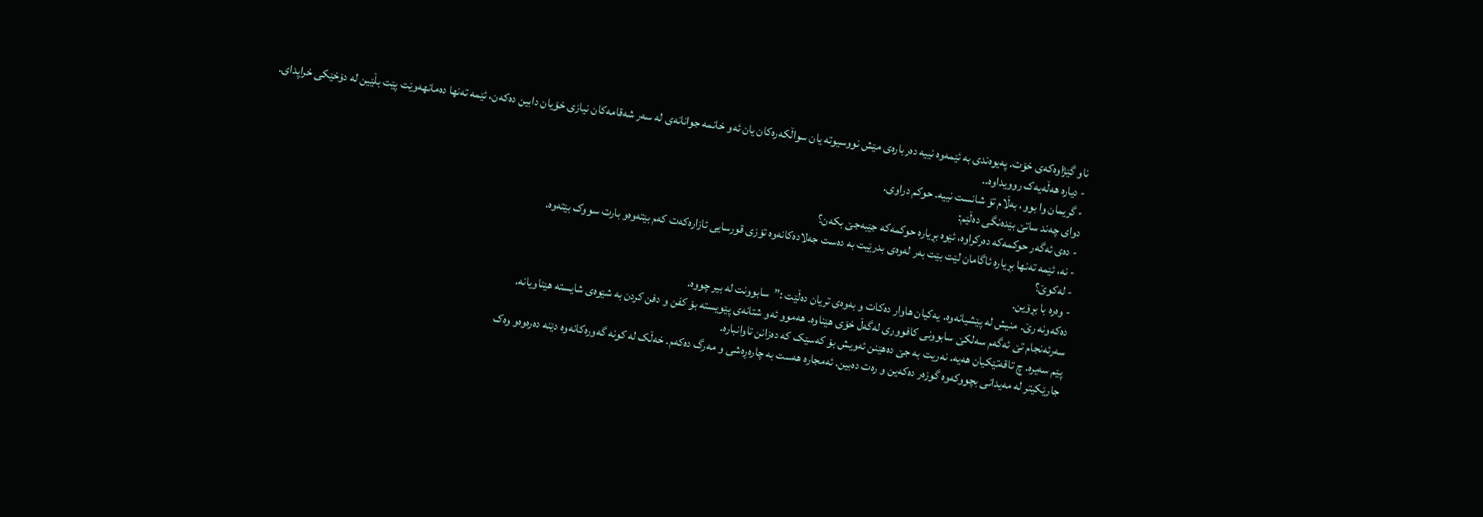ناو گێژاوەکەی خۆت. پەیوەندی بە ئێمەوە نییە دەربارەی مێش نووسیوتە یان سواڵکەرەکان یان ئەو خانمە جوانانەی لە سەر شەقامەکان نیازی خۆیان دابین دەکەن، ئێمە تەنها دەمانهەوێت پێت بڵێین لە دۆخێکی خراپدای.
- دیارە هەڵەیەک روویداوە..
- گریمان وا بوو، بەڵام تۆ شانست نییە. حوکم دراوی.
دوای چەند ساتێ بێدەنگی دەڵێم:
- دەی ئەگەر حوکمەکە دەرکراوە، ئێوە بڕیارە حوکمەکە جێبەجێ بکەن؟
- نە، ئێمە تەنها بڕیارە ئاگامان لێت بێت بەر لەوەی بدرێیت بە دەست جەلادەکانەوە تۆزی قورسایی ئازارەکەت کەم بێتەوەو بارت سووک بێتەوە.
- لەکوێ؟
- وەرە با بڕۆین.
دەکەونە رێ. منیش لە پێشیانەوە. یەکیان هاوار دەکات و بەوەی تریان دەڵێت :”سابوونت لە بیر چووە.
سەرئەنجام تێ ئەگەم سەلکێ سابوونی کافووری لەگەڵ خۆی هێناوە. هەموو ئەو شتانەی پێویستە بۆ کفن و دفن کردن بە شێوەی شایستە هێناویانە.
پێم سەیرە. چ تاقەتێکیان هەیە. نەریت بە جێ دەهێنن ئەویش بۆ کەسێک کە دەزانن تاوانبارە.
جارێکیتر لە مەیدانی بچووکەوە گوزەر دەکەین و رەت دەبین. ئەمجارە هەست بە چارەڕەشی و مەرگ دەکەم. خەڵک لە کونە گەورەکانەوە دێنە دەرەوەو وەک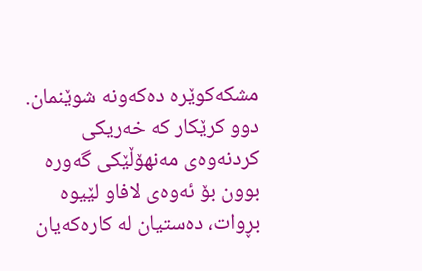مشکەکوێرە دەکەونە شوێنمان. دوو کرێکار کە خەریکی کردنەوەی مەنهۆڵێکی گەورە بوون بۆ ئەوەی لافاو لێیوە بڕوات، دەستیان لە کارەکەیان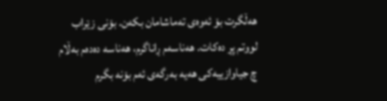هەڵگرت بۆ ئەوەی تەماشامان بکەن. بۆنی زێراب لووتم پڕ دەکات. هەناسەم ڕاناگرم، هەناسە دەدەم بەڵام چ جیاوازییەکی هەیە بەرگەی ئەم بۆنە بگرم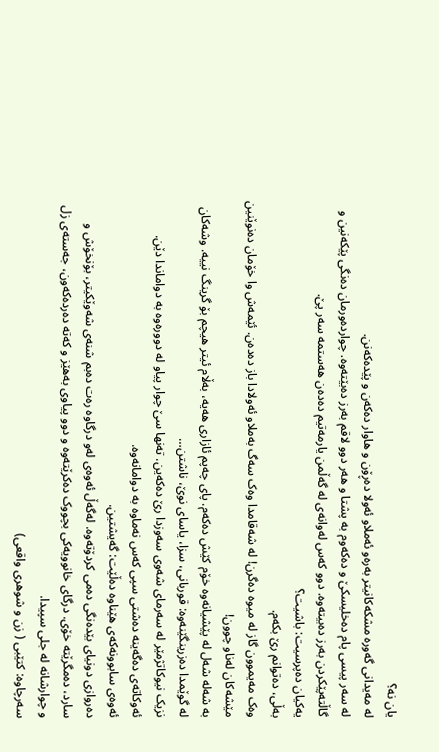یان نە؟
لە مەیدانی گەورە مشکەکانیتر بەرەو ئەملاو ئەولا دەڕۆن و هاوار دەکەن و پێدەکەنن.
لە سەر پیسی پام دەخلیسکێ و دەکەوم بە پشتا و هەر دوو لاقم بەرز دەبێتەوە. چواردەورمان دەنگی پێکەنین و گاڵتەپێکردن بەرز دەبیتەوە. دوو کەس لەوانەی لە گەڵمن یارمەتیم دەدەن هەستمە سەر پێ.
یەکیان دەپرسیت: باشیت؟
بەڵی، دەتوانم رێ بکەم.
وەک مەیموون گاز لە میوە دەگرن! لە شەقامدا وەک سەگ بەملاو ئەولادا باز دەدەن. ئێمەش وا خۆمان دەنوێنین مێشەکان لەناو چوون!
بە شەلە شەل لە پێشیانەوە خۆم کێش دەکەم. پای چەپم ئازاری هەیە، بەڵام ئیتر هیچم بۆ گرینگ نییە. وشەکان لە گوێمدا دەزرینگێنەوە: قوربانی، سزا، یاسای نوێ، ناشتن…
نزیک نیوکاتژمێر لە سەرمای شەوی سەوزدا رێ دەکەین. تەنها سێ چوار پیاو لە دوورەوە بە دواماندا دێن. ئەوکاتەی دەگەینە دەشتی سپی کەس نەماوە بە دوامانەوە.
ئەوەی سابوونەکەی هێناوە دەڵێت: گەیشتین.
دەروازی دونیای بێدەنگی دەمی کردۆتەوە. لەگەڵ ئەوەی لەو درگاوە رەت دەبم شنەی شەوێکیتر، بۆنخۆش و سارد، دەمگرێتە خۆی. درگای خانوویەکی بچووک دەکرێتەوە و دوو پیاوی بەهێز و کەتە دەردەکەون، جەستەی زل و چوارشانە لە جلی سپیدا.
سەرچاوە: کتێبی ( زن و شوهری واقعی)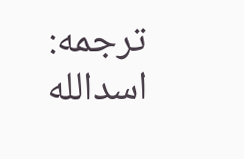ترجمە: اسداللە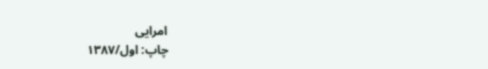امرایی
چاپ: اول/١٣٨٧